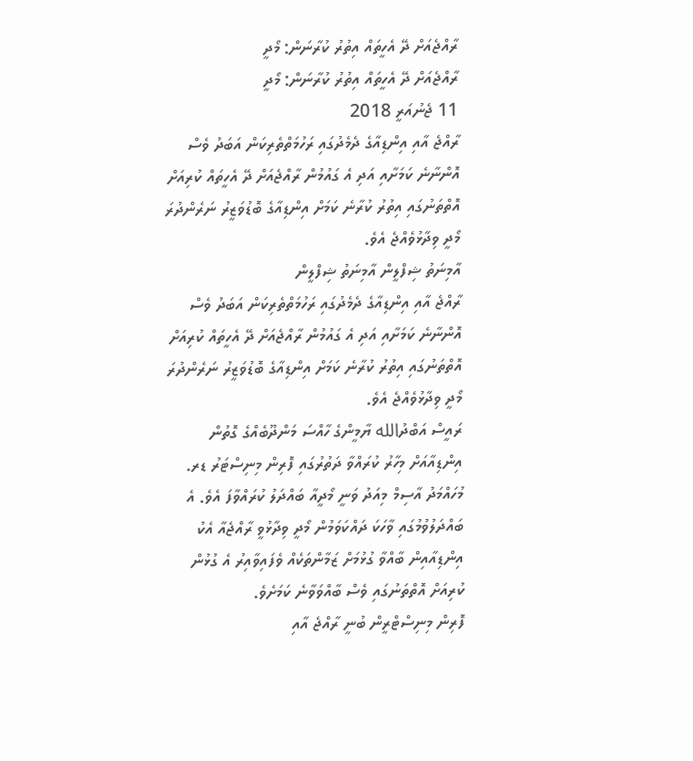ރާއްޖެއަށް ދޭ އެހީތައް އިތުރު ކުރާނަން: މޯދީ
ރާއްޖެއަށް ދޭ އެހީތައް އިތުރު ކުރާނަން: މޯދީ
11 ޖެނުއަރީ 2018
ރާއްޖެ އާއި އިންޑިއާގެ ދެމެދުގައި ރަހުމަތްތެރިކަން އަބަދު ވެސް އޮންނާނެ ކަމަށާއި އަދި އެ ގައުމުން ރާއްޖެއަށް ދޭ އެހީތައް ކުރިއަށް އޮތްތަނުގައި އިތުރު ކުރާނެ ކަމަށް އިންޑިއާގެ ބޮޑުވަޒީރު ނަރެންދުރަ މޯދީ ވިދާޅުވެއްޖެ އެވެ.
އާމިނަތު ޝިފްލީން އާމިނަތު ޝިފްލީން
ރާއްޖެ އާއި އިންޑިއާގެ ދެމެދުގައި ރަހުމަތްތެރިކަން އަބަދު ވެސް އޮންނާނެ ކަމަށާއި އަދި އެ ގައުމުން ރާއްޖެއަށް ދޭ އެހީތައް ކުރިއަށް އޮތްތަނުގައި އިތުރު ކުރާނެ ކަމަށް އިންޑިއާގެ ބޮޑުވަޒީރު ނަރެންދުރަ މޯދީ ވިދާޅުވެއްޖެ އެވެ.
ރައީސް އަބްދުالله ޔާމީންގެ ހާއްސަ މަންދޫބެއްގެ ގޮތުން އިންޑިއާއަށް މިހާރު ކުރައްވާ ދަތުރުގައި ފޮރިން މިނިސްޓަރު ޑރ. މުހައްމަދު އާސިމް މިއަދު ވަނީ މޯދީއާ ބައްދަލު ކުރައްވާފަ އެވެ. އެ ބައްދަލުވުމުގައި ވާހަކަ ދައްކަވަމުން މޯދީ ވިދާޅުވީ ރާއްޖެއާ އެކު އިންޑިއާއިން ބާއްވާ ގުޅުމަށް ޒަމާންތަކެއް ވެފައިވާއިރު އެ ގުޅުން ކުރިއަށް އޮތްތަނުގައި ވެސް ބާއްވަވާނެ ކަމަށެވެ.
ފޮރިން މިނިސްޓްރީން ބުނީ ރާއްޖެ އާއި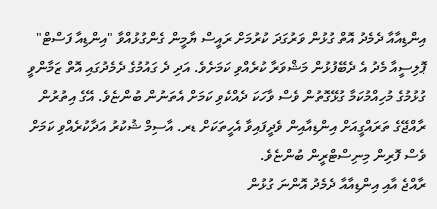އިންޑިއާއާ ދެމެދު އޮތް ގުޅުން ވަރުގަދަ ކުރުމަށް ރައީސް ޔާމީން ގެންގުޅުއްވާ "އިންޑިއާ ފަސްޓް" ޕޮލިސީއާ މެދު އެ ދެބޭފުޅުން މަޝްވަރާ ކުރެއްވި ކަމަށެވެ. އަދި ދެ ގައުމުގެ ދެމެދުގައި އޮތް ޒަމާންވީ ގުޅުމުގެ މުހިއްމުކަމާ ގުޅޭގޮތުން ވެސް ވާހަކަ ދެއްކެވި ކަމަށް އެތަނުން ބުންޏެވެ. އޭގެ އިތުރުން ރާއްޖޭގެ ތަރައްގީއަށް އިންޑިއާއިން ވެދީފައިވާ އެހީތަކަށް ޑރ. އާސިމް ޝުކުރު އަދާކުރެއްވި ކަމަށް ވެސް ފޮރިން މިނިސްޓްރީން ބުންޏެވެ.
ރާއްޖެ އާއި އިންޑިއާއާ ދެމެދު އޮންނަ ގުޅުން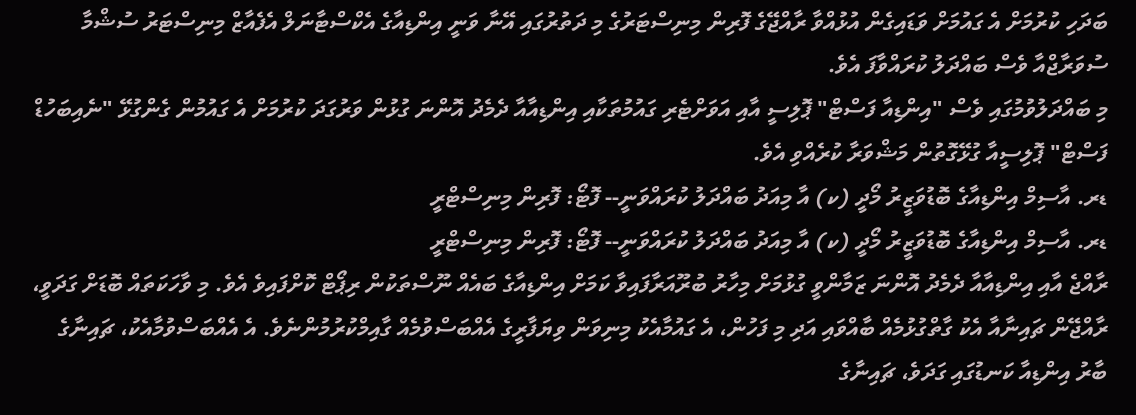ބަދަހި ކުރުމަށް އެ ގައުމަށް ވަޑައިގެން އުޅުއްވާ ރާއްޖޭގެ ފޮރިން މިނިސްޓަރުގެ މި ދަތުރުގައި އޭނާ ވަނީ އިންޑިއާގެ އެކްސްޓާނަލް އެފެއާޒް މިނިސްޓަރު ސުޝްމާ ސުވަރާޖްއާ ވެސް ބައްދަލު ކުރައްވާފަ އެވެ.
މި ބައްދަލުވުމުގައި ވެސް "އިންޑިއާ ފަސްޓް" ޕޮލިސީ އާއި އަވަށްޓެރި ގައުމުތަކާއި އިންޑިއާއާ ދެމެދު އޮންނަ ގުޅުން ވަރުގަދަ ކުރުމަށް އެ ގައުމުން ގެންގުޅޭ "ނެއިބަހުޑް ފަސްޓް" ޕޮލިސީއާ ގުޅޭގޮތުން މަޝްވަރާ ކުރެއްވި އެވެ.
ޑރ. އާސިމް އިންޑިއާގެ ބޮޑުވަޒީރު މޯދީ (ކ) އާ މިއަދު ބައްދަލު ކުރައްވަނީ-- ފޮޓޯ: ފޮރިން މިނިސްޓްރީ
ޑރ. އާސިމް އިންޑިއާގެ ބޮޑުވަޒީރު މޯދީ (ކ) އާ މިއަދު ބައްދަލު ކުރައްވަނީ-- ފޮޓޯ: ފޮރިން މިނިސްޓްރީ
ރާއްޖެ އާއި އިންޑިއާއާ ދެމެދު އޮންނަ ޒަމާންވީ ގުޅުމަށް މިހާރު ބުރޫއަރާފައިވާ ކަމަށް އިންޑިއާގެ ބައެއް ނޫސްތަކުން ރިޕޯޓް ކޮށްފައިވެ އެވެ. މި ވާހަކަތައް ބޮޑަށް ގަދަވީ، ރާއްޖޭން ޗައިނާއާ އެކު ގާތްގުޅުމެއް ބާއްވައި އަދި މި ފަހުން، އެ ގައުމާއެކު މިނިވަން ވިޔަފާރީގެ އެއްބަސްވުމެއް ގާއިމްކުރުމުންނެވެ. އެ އެއްބަސްވުމާއެކު، ޗައިނާގެ ބާރު އިންޑިއާ ކަނޑުގައި ގަދަވެ، ޗައިނާގެ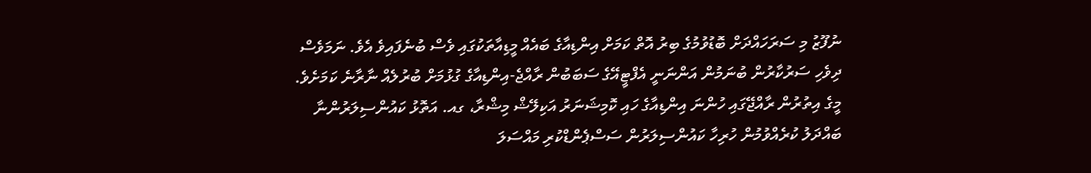ނުފޫޒު މި ސަރަހައްދަށް ބޮޑުވުމުގެ ބިރު އޮތް ކަމަށް އިންޑިއާގެ ބައެއް މީޑިއާތަކުގައި ވެސް ބުނެފައިވެ އެވެ. ނަމަވެސް ދިވެހި ސަރުކާރުން ބުނަމުން އަންނަނީ އެފްޓީއޭގެ ސަބަބުން ރާއްޖެ-އިންޑިއާގެ ގުޅުމަށް ބުރުލެއް ނާރާނެ ކަމަށެވެ. މީގެ އިތުރުން ރާއްޖޭގައި ހުންނަ އިންޑިއާގެ ހައި ކޮމިޝަނަރު އަކިލޭޝް މިޝްރާ، ގއ. އަތޮޅު ކައުންސިލަރުންނާ ބައްދަލު ކުރެއްވުމުން ހުރިހާ ކައުންސިލަރުން ސަސްޕެންޑްކުރި މައްސަލަ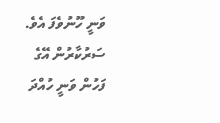ވަނީ ހޫނުވެފަ އެވެ. ސަރުކާރުން އޭގެ ފަހުން ވަނީ ހުއްދަ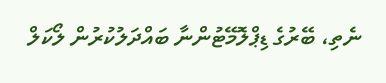ނެތި، ބޭރުގެ ޑިޕްލޮމޭޓުންނާ ބައްދަލުކުރުން ލޯކަލް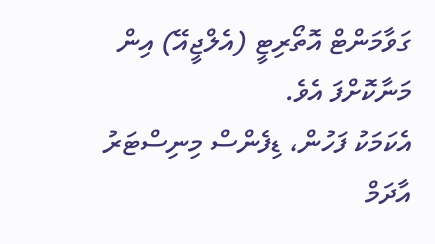ގަވާމަންޓް އޮތޯރިޓީ (އެލްޖީއޭ) އިން މަނާކޮށްފަ އެވެ.
އެކަމަކު ފަހުން، ޑިފެންސް މިނިސްޓަރު އާދަމް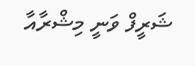ޝަރީފް ވަނީ މިޝްރާއާ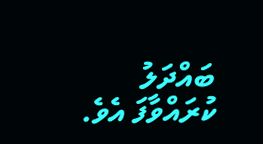ބައްދަލު ކުރައްވާފަ އެވެ.